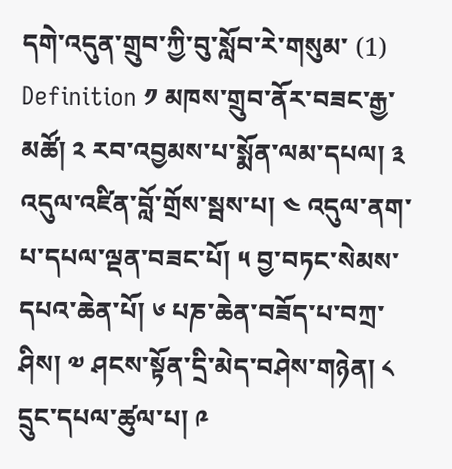དགེ་འདུན་གྲུབ་ཀྱི་བུ་སློབ་རེ་གསུམ་ (1)
Definition ༡ མཁས་གྲུབ་ནོར་བཟང་རྒྱ་མཚོ། ༢ རབ་འབྱམས་པ་སྨོན་ལམ་དཔལ། ༣ འདུལ་འཛིན་བློ་གྲོས་སྦས་པ། ༤ འདུལ་ནག་པ་དཔལ་ལྡན་བཟང་པོ། ༥ བྱ་བཏང་སེམས་དཔའ་ཆེན་པོ། ༦ པཎ་ཆེན་བཟོད་པ་བཀྲ་ཤིས། ༧ ཤངས་སྟོན་དྲི་མེད་བཤེས་གཉེན། ༨ དྲུང་དཔལ་ཚུལ་པ། ༩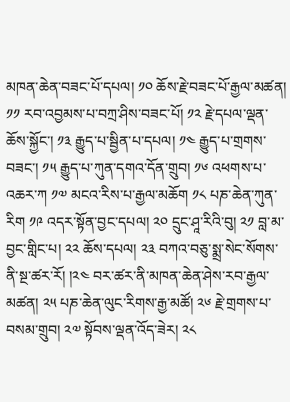མཁན་ཆེན་བཟང་པོ་དཔལ། ༡༠ ཆོས་རྗེ་བཟང་པོ་རྒྱལ་མཚན། ༡༡ རབ་འབྱམས་པ་བཀྲ་ཤིས་བཟང་པོ། ༡༢ རྗེ་དཔལ་ལྡན་ཆོས་སྐྱོང་། ༡༣ རྒྱུད་པ་སྦྱིན་པ་དཔལ། ༡༤ རྒྱུད་པ་གྲགས་བཟང་། ༡༥ རྒྱུད་པ་ཀུན་དགའ་དོན་གྲུབ། ༡༦ འཕགས་པ་འཆར་ཀ ༡༧ མངའ་རིས་པ་རྒྱལ་མཆོག ༡༨ པཎ་ཆེན་ཀུན་རིག ༡༩ འདར་སྟོན་བྱང་དཔལ། ༢༠ དྲུང་ཤཱ་རིའི་བུ། ༢༡ བླ་མ་བྱང་གླིང་པ། ༢༢ ཆོས་དཔལ། ༢༣ བཀའ་བཅུ་སྨྲ་སེང་སོགས་ནི་སྔ་ཚར་རོ། །༢༤ བར་ཚར་ནི་མཁན་ཆེན་ཤེས་རབ་རྒྱལ་མཚན། ༢༥ པཎ་ཆེན་ལུང་རིགས་རྒྱ་མཚོ། ༢༦ རྗེ་གྲགས་པ་བསམ་གྲུབ། ༢༧ སྟོབས་ལྡན་འོད་ཟེར། ༢༨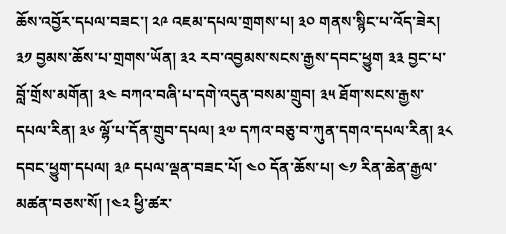ཆོས་འབྱོར་དཔལ་བཟང་། ༢༩ འཇམ་དཔལ་གྲགས་པ། ༣༠ གནས་སྙིང་པ་འོད་ཟེར། ༣༡ བྱམས་ཆོས་པ་གྲགས་ཡོན། ༣༢ རབ་འབྱམས་སངས་རྒྱས་དབང་ཕྱུག ༣༣ བྱང་པ་བློ་གྲོས་མགོན། ༣༤ བཀའ་བཞི་པ་དགེ་འདུན་བསམ་གྲུབ། ༣༥ ཐོག་སངས་རྒྱས་དཔལ་རིན། ༣༦ ལྷོ་པ་དོན་གྲུབ་དཔལ། ༣༧ དཀའ་བཅུ་བ་ཀུན་དགའ་དཔལ་རིན། ༣༨ དབང་ཕྱུག་དཔལ། ༣༩ དཔལ་ལྡན་བཟང་པོ། ༤༠ དོན་ཆོས་པ། ༤༡ རིན་ཆེན་རྒྱལ་མཚན་བཅས་སོ། །༤༢ ཕྱི་ཚར་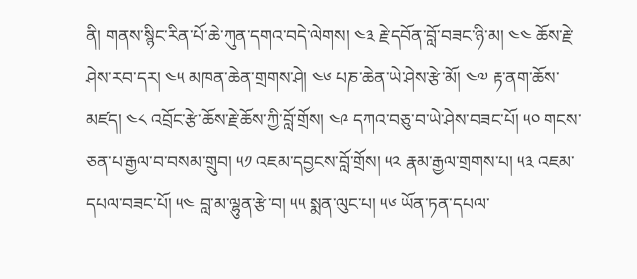ནི། གནས་སྙིང་རིན་པོ་ཆེ་ཀུན་དགའ་བདེ་ལེགས། ༤༣ རྗེ་དབོན་བློ་བཟང་ཉི་མ། ༤༤ ཆོས་རྗེ་ཤེས་རབ་དར། ༤༥ མཁན་ཆེན་གྲགས་ཤེ། ༤༦ པཎ་ཆེན་ཡེ་ཤེས་རྩེ་མོ། ༤༧ རྟ་ནག་ཆོས་མཛད། ༤༨ འབྲོང་རྩེ་ཆོས་རྗེ་ཆོས་ཀྱི་བློ་གྲོས། ༤༩ དཀའ་བཅུ་བ་ཡེ་ཤེས་བཟང་པོ། ༥༠ གངས་ཅན་པ་རྒྱལ་བ་བསམ་གྲུབ། ༥༡ འཇམ་དབྱངས་བློ་གྲོས། ༥༢ རྣམ་རྒྱལ་གྲགས་པ། ༥༣ འཇམ་དཔལ་བཟང་པོ། ༥༤ བླ་མ་ལྷུན་རྩེ་བ། ༥༥ སྨན་ལུང་པ། ༥༦ ཡོན་ཏན་དཔལ་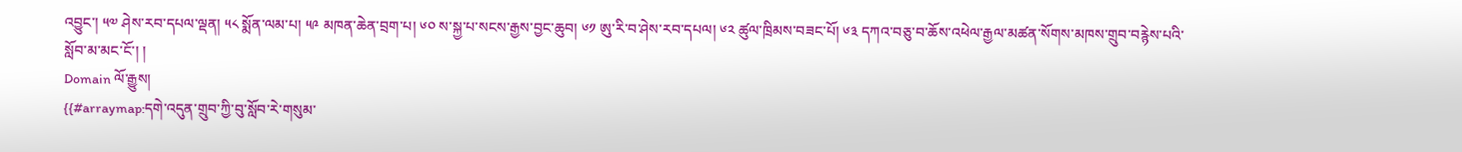འབྱུང་། ༥༧ ཤེས་རབ་དཔལ་ལྡན། ༥༨ སྨོན་ལམ་པ། ༥༩ མཁན་ཆེན་བྲག་པ། ༦༠ ས་སྐྱ་པ་སངས་རྒྱས་བྱང་ཆུབ། ༦༡ ཨུ་རི་བ་ཤེས་རབ་དཔལ། ༦༢ ཚུལ་ཁྲིམས་བཟང་པོ། ༦༣ དཀའ་བཅུ་བ་ཆོས་འཕེལ་རྒྱལ་མཚན་སོགས་མཁས་གྲུབ་བརྙེས་པའི་སློབ་མ་མང་ངོ་། །
Domain ལོ་རྒྱུས།
{{#arraymap:དགེ་འདུན་གྲུབ་ཀྱི་བུ་སློབ་རེ་གསུམ་